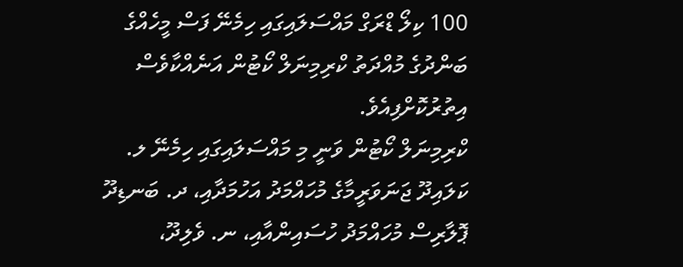100 ކިލޯ ޑްރަގް މައްސަލައިގައި ހިމެނޭ ފަސް މީހެއްގެ ބަންދުގެ މުއްދަތު ކްރިމިނަލް ކޯޓުން އަނެއްކާވެސް އިތުރުކޮށްފިއެވެ.
ކްރިމިނަލް ކޯޓުން ވަނީ މި މައްސަލައިގައި ހިމެނޭ ލ. ކަލައިދޫ ޖަނަވަރީމާގެ މުހައްމަދު އަހުމަދާއި، ދ. ބަނޑިދޫ ޕޮލާރިސް މުހައްމަދު ހުސައިންއާއި، ނ. ވެލިދޫ،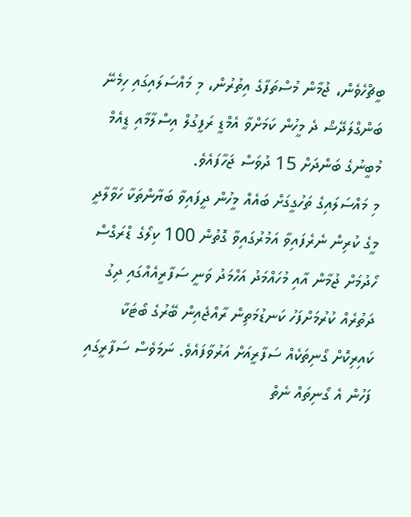ބީޗްހެވެން، ޖުމާން މުސްތަފާގެ އިތުރުން، މި މައްސަލައިގައި ހިމެނޭ ބަންގްލަދޭޝް ދެ މީހުން ކަމަށްވާ އެމްޑީ ރަފީގުލް އިސްލާމާއި ޑީއެމް މުބީނުގެ ބަންދަށް 15 ދުވަސް ޖަހާފައެވެ.
މި މައްސަލައިގެ ތަހުގީގަށް ބައެއް މީހުން ދީފައިވާ ބަޔާންތަކާ ހަވާލާދީ މީގެ ކުރިން ނެރެފައިވާ އަމުރުގައިވާ ގޮތުން 100 ކިލޯގެ ޑްރަގްސް ހޯދުމަށް ޖުމާން އާއި މުހައްމަދު އަހްމަދު ވަނީ ސަފާރީއެއްގައި ދިގު ދަތުރެއް ކުރުމަށްފަހު ކަނޑުމަތިން ރާއްޖެއިން ބޭރުގެ ބޯޓަކާ ކައިރިކޮށް ގޯނިތަކެއް ސަފާރީއަށް އަރުވާފައެވެ. ނަމަވެސް ސަފާރީގައި ފަހުން އެ ގޯނިތައް ނެތް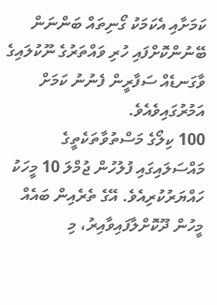ކަމަށާއި އެކަމަކު ގޯނިތައް ބަންނަން ބޭނުންކޮށްފައި ހުރި ވައްތަރުގެ ނޫކުލައިގެ ވާގަނޑެއް ސަފާރީން ފެނުނު ކަމަށް އަމުރުގައިވެއެވެ.
100 ކިލޯގެ މަސްތުވާތަކެތީގެ މައްސަލައިގައި ފުލުހުން ޖުމްލަ 10 މީހަކު ހައްޔަރުކުރިއެވެ. އޭގެ ތެރެއިން ބައެއް މީހުން ދޫކޮށްލާފައިވާއިރު، މި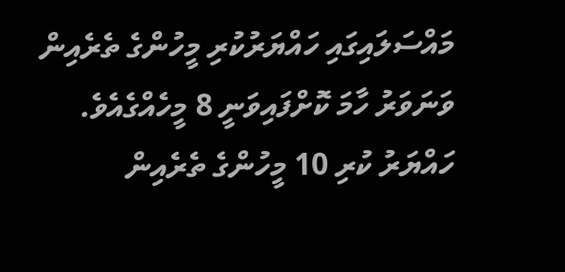މައްސަލައިގައި ހައްޔަރުކުރި މީހުންގެ ތެރެއިން ވަނަވަރު ހާމަ ކޮށްފައިވަނީ 8 މީހެއްގެއެވެ.
ހައްޔަރު ކުރި 10 މީހުންގެ ތެރެއިން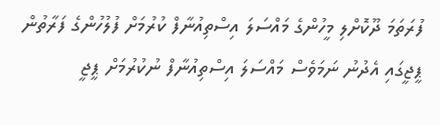ފުރަތަމަ ދޫކޮށްލި މީހުންގެ މައްސަލަ އިސްތިއުނާފް ކުރުމަށް ފުލުހުންގެ ފަރާތުން ޕީޖީގައި އެދުނު ނަމަވެސް މައްސަލަ އިސްތިއުނާފް ނުކުރުމަށް ޕީޖީ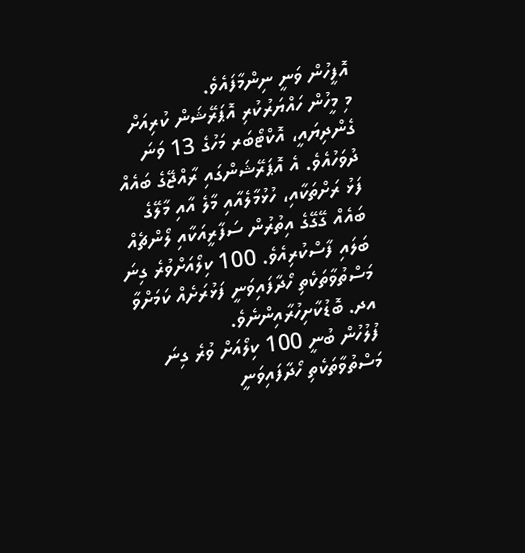އޮފީހުން ވަނީ ނިންމާފައެވެ.
މި މީހުން ހައްޔަރުކުރި އޮޕަރޭޝަން ކުރިއަށް ގެންދިޔައީ، އޮކްޓޯބަރ މަހުގެ 13 ވަނަ ދުވަހުއެވެ. އެ އޮޕަރޭޝަންގައި ރާއްޖޭގެ ބައެއް ފަޅު ރަށްތަކާއި، ހުޅުމާލެއާއި މާލެ އާއި މާލޭގެ ބައެއް ގޭގޭގެ އިތުރުން ސަފާރީއަކާއި ލޯންޗެއް ބަލައި ފާސްކުރިއެވެ. 100 ކިލޯއަށްވުރެ ގިނަ މަސްތުވާތަކެތި ހޯދާފައިވަނީ ފަޅުރަށެއް ކަމަށްވާ އދ. ބޮޑުކާށިހުރާއިންނެވެ.
ފުލުހުން ބުނީ 100 ކިލޯއަށް ވުރެ ގިނަ މަސްތުވާތަކެތި ހޯދާފައިވަނީ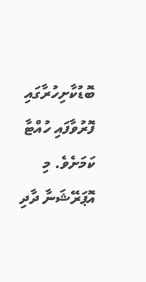ބޮޑުކާށިހުރާގައި ފޮރުވާފައި ހުއްޓާ ކަމަށެވެ. މި އޮޕަރޭޝަނާ ދާދި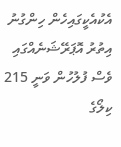އެކުއެކީގައިހެން ހިންގުނު އިތުރު އޮޕަރޭޝަނެއްގައި ވެސް ފުލުހުން ވަނީ 215 ކިލޯގެ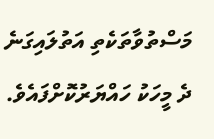މަސްތުވާތަކެތި އަތުލައިގަނެ ދެ މީހަކު ހައްޔަރުކޮށްފައެވެ.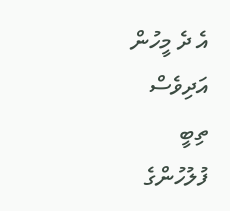އެ ދެ މީހުން އަދިވެސް ތިބީ ފުލުހުންގެ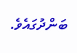ބަންދުގައެވެ.